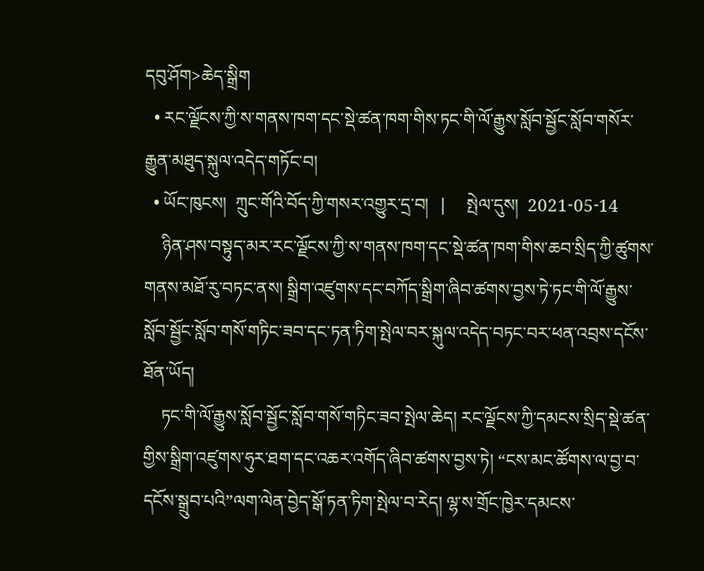དབུ་ཤོག>ཆེད་སྒྲིག
  • རང་ལྗོངས་ཀྱི་ས་གནས་ཁག་དང་སྡེ་ཚན་ཁག་གིས་ཏང་གི་ལོ་རྒྱུས་སློབ་སྦྱོང་སློབ་གསོར་རྒྱུན་མཐུད་སྐུལ་འདེད་གཏོང་བ།
  • ཡོང་ཁུངས།  ཀྲུང་གོའི་བོད་ཀྱི་གསར་འགྱུར་དྲ་བ།   |     སྤེལ་དུས།  2021-05-14
    ཉིན་ཤས་བསྟུད་མར་རང་ལྗོངས་ཀྱི་ས་གནས་ཁག་དང་སྡེ་ཚན་ཁག་གིས་ཆབ་སྲིད་ཀྱི་ཚུགས་གནས་མཐོ་རུ་བཏང་ནས། སྒྲིག་འཛུགས་དང་བཀོད་སྒྲིག་ཞིབ་ཚགས་བྱས་ཏེ་ཏང་གི་ལོ་རྒྱུས་སློབ་སྦྱོང་སློབ་གསོ་གཏིང་ཟབ་དང་ཏན་ཏིག་སྤེལ་བར་སྐུལ་འདེད་བཏང་བར་ཕན་འབྲས་དངོས་ཐོན་ཡོད།
    ཏང་གི་ལོ་རྒྱུས་སློབ་སྦྱོང་སློབ་གསོ་གཏིང་ཟབ་སྤེལ་ཆེད། རང་ལྗོངས་ཀྱི་དམངས་སྲིད་སྡེ་ཚན་གྱིས་སྒྲིག་འཛུགས་ཧུར་ཐག་དང་འཆར་འགོད་ཞིབ་ཚགས་བྱས་ཏེ། “ངས་མང་ཚོགས་ལ་བྱ་བ་དངོས་སྒྲུབ་པའི”ལག་ལེན་བྱེད་སྒོ་ཏན་ཏིག་སྤེལ་བ་རེད། ལྷ་ས་གྲོང་ཁྱེར་དམངས་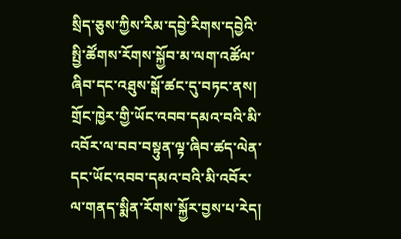སྲིད་ཅུས་ཀྱིས་རིམ་དབྱེ་རིགས་དབྱེའི་སྤྱི་ཚོགས་རོགས་སྐྱོབ་མ་ལག་འཚོལ་ཞིབ་དང་འཐུས་སྒོ་ཚང་དུ་བཏང་ནས། གྲོང་ཁྱེར་གྱི་ཡོང་འབབ་དམའ་བའི་མི་འབོར་ལ་བབ་བསྟུན་ལྟ་ཞིབ་ཚད་ལེན་དང་ཡོང་འབབ་དམའ་བའི་མི་འབོར་ལ་གནད་སྨིན་རོགས་སྐྱོར་བྱས་པ་རེད།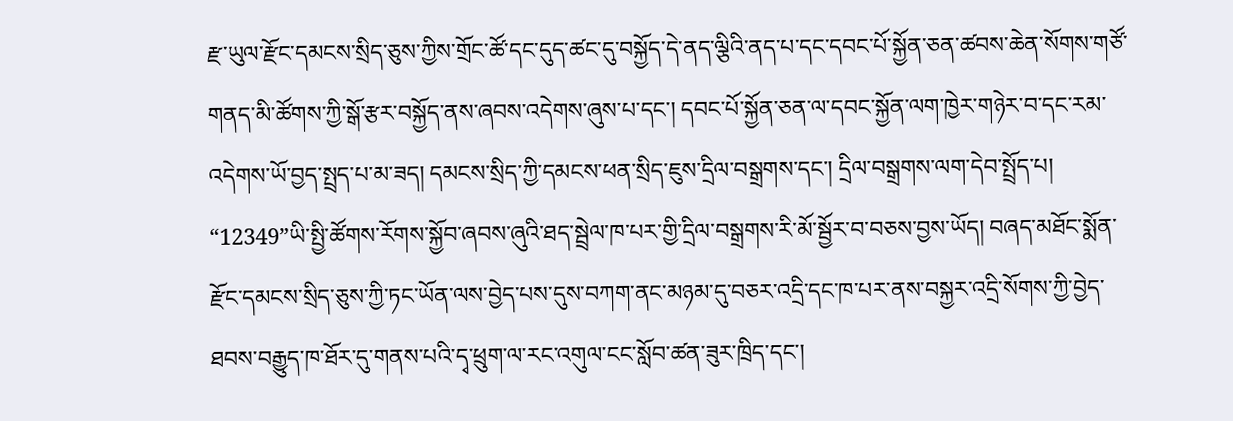རྫ་ཡུལ་རྫོང་དམངས་སྲིད་ཅུས་ཀྱིས་གྲོང་ཚོ་དང་དུད་ཚང་དུ་བསྐྱོད་དེ་ནད་ལྕིའི་ནད་པ་དང་དབང་པོ་སྐྱོན་ཅན་ཚབས་ཆེན་སོགས་གཙོ་གནད་མི་ཚོགས་ཀྱི་སྒོ་རྩར་བསྐྱོད་ནས་ཞབས་འདེགས་ཞུས་པ་དང་། དབང་པོ་སྐྱོན་ཅན་ལ་དབང་སྐྱོན་ལག་ཁྱེར་གཉེར་བ་དང་རམ་འདེགས་ཡོ་བྱད་སྤྲད་པ་མ་ཟད། དམངས་སྲིད་ཀྱི་དམངས་ཕན་སྲིད་ཇུས་དྲིལ་བསྒྲགས་དང་། དྲིལ་བསྒྲགས་ལག་དེབ་སྤྲོད་པ། “12349”ཡི་སྤྱི་ཚོགས་རོགས་སྐྱོབ་ཞབས་ཞུའི་ཐད་སྦྲེལ་ཁ་པར་གྱི་དྲིལ་བསྒྲགས་རི་མོ་སྦྱོར་བ་བཅས་བྱས་ཡོད། བཞད་མཐོང་སྨོན་རྫོང་དམངས་སྲིད་ཅུས་ཀྱི་ཏང་ཡོན་ལས་བྱེད་པས་དུས་བཀག་ནང་མཉམ་དུ་བཅར་འདྲི་དང་ཁ་པར་ནས་བསྐྱར་འདྲི་སོགས་ཀྱི་བྱེད་ཐབས་བརྒྱུད་ཁ་ཐོར་དུ་གནས་པའི་དྭ་ཕྲུག་ལ་རང་འགུལ་ངང་སློབ་ཚན་ཟུར་ཁྲིད་དང་།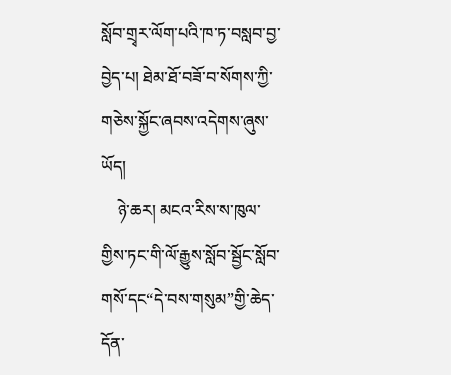སློབ་གྲྭར་ལོག་པའི་ཁ་ཏ་བསླབ་བྱ་བྱེད་པ། ཐེམ་ཐོ་བཟོ་བ་སོགས་ཀྱི་གཅེས་སྐྱོང་ཞབས་འདེགས་ཞུས་ཡོད།
    ཉེ་ཆར། མངའ་རིས་ས་ཁུལ་གྱིས་ཏང་གི་ལོ་རྒྱུས་སློབ་སྦྱོང་སློབ་གསོ་དང“དེ་བས་གསུམ”གྱི་ཆེད་དོན་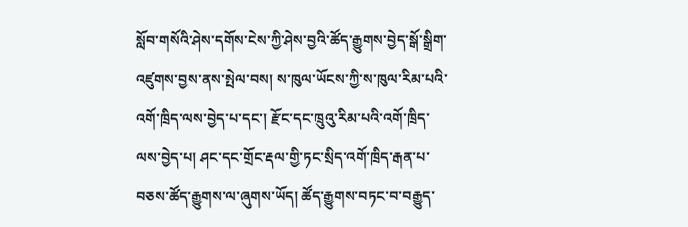སློབ་གསོའི་ཤེས་དགོས་ངེས་ཀྱི་ཤེས་བྱའི་ཚོད་རྒྱུགས་བྱེད་སྒོ་སྒྲིག་འཛུགས་བྱས་ནས་སྤེལ་བས། ས་ཁུལ་ཡོངས་ཀྱི་ས་ཁུལ་རིམ་པའི་འགོ་ཁྲིད་ལས་བྱེད་པ་དང་། རྫོང་དང་ཁྲུའུ་རིམ་པའི་འགོ་ཁྲིད་ལས་བྱེད་པ། ཤང་དང་གྲོང་རྡལ་གྱི་ཏང་སྲིད་འགོ་ཁྲིད་རྒན་པ་བཅས་ཚོད་རྒྱུགས་ལ་ཞུགས་ཡོད། ཚོད་རྒྱུགས་བཏང་བ་བརྒྱུད་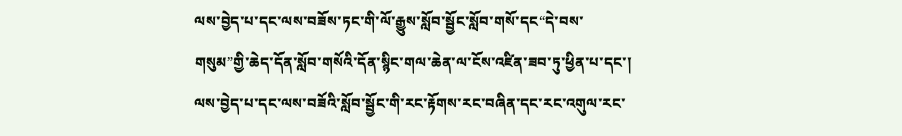ལས་བྱེད་པ་དང་ལས་བཟོས་ཏང་གི་ལོ་རྒྱུས་སློབ་སྦྱོང་སློབ་གསོ་དང“དེ་བས་གསུམ”གྱི་ཆེད་དོན་སློབ་གསོའི་དོན་སྙིང་གལ་ཆེན་ལ་ངོས་འཛིན་ཟབ་ཏུ་ཕྱིན་པ་དང་། ལས་བྱེད་པ་དང་ལས་བཟོའི་སློབ་སྦྱོང་གི་རང་རྟོགས་རང་བཞིན་དང་རང་འགུལ་རང་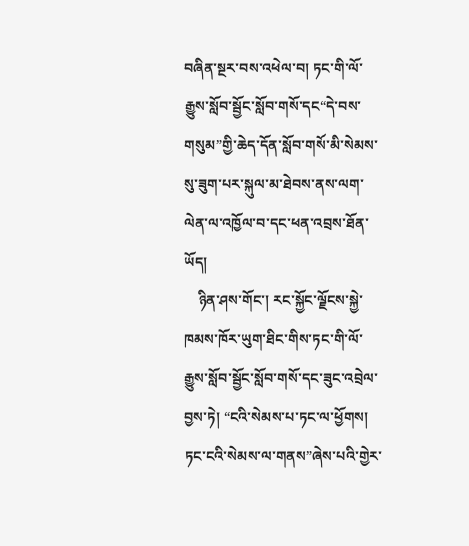བཞིན་སྔར་བས་འཕེལ་བ། ཏང་གི་ལོ་རྒྱུས་སློབ་སྦྱོང་སློབ་གསོ་དང“དེ་བས་གསུམ”གྱི་ཆེད་དོན་སློབ་གསོ་མི་སེམས་སུ་ཟུག་པར་སྐུལ་མ་ཐེབས་ནས་ལག་ལེན་ལ་འཁྱོལ་བ་དང་ཕན་འབྲས་ཐོན་ཡོད།
    ཉིན་ཤས་གོང་། རང་སྐྱོང་ལྗོངས་སྐྱེ་ཁམས་ཁོར་ཡུག་ཐིང་གིས་ཏང་གི་ལོ་རྒྱུས་སློབ་སྦྱོང་སློབ་གསོ་དང་ཟུང་འབྲེལ་བྱས་ཏེ། “ངའི་སེམས་པ་ཏང་ལ་ཕྱོགས། ཏང་ངའི་སེམས་ལ་གནས”ཞེས་པའི་གྱེར་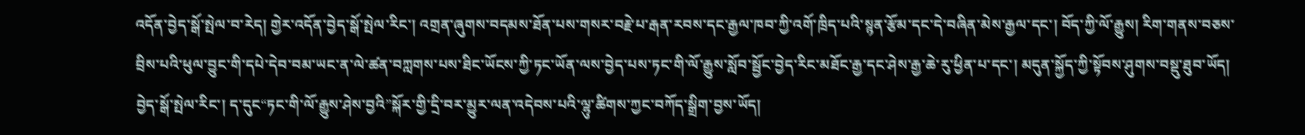འདོན་བྱེད་སྒོ་སྤེལ་བ་རེད། གྱེར་འདོན་བྱེད་སྒོ་སྤེལ་རིང་། འགྲན་ཞུགས་བདམས་ཐོན་པས་གསར་བརྗེ་པ་རྒན་རབས་དང་རྒྱལ་ཁབ་ཀྱི་འགོ་ཁྲིད་པའི་སྙན་རྩོམ་དང་དེ་བཞིན་མེས་རྒྱལ་དང་། བོད་ཀྱི་ལོ་རྒྱུས། རིག་གནས་བཅས་བྲིས་པའི་ཕུལ་བྱུང་གི་དཔེ་དེབ་བམ་ཡང་ན་ལེ་ཚན་བཀླགས་པས་ཐིང་ཡོངས་ཀྱི་ཏང་ཡོན་ལས་བྱེད་པས་ཏང་གི་ལོ་རྒྱུས་སློབ་སྦྱོང་བྱེད་རིང་མཐོང་རྒྱ་དང་ཤེས་རྒྱ་ཆེ་རུ་ཕྱིན་པ་དང་། མདུན་སྐྱོད་ཀྱི་སྟོབས་ཤུགས་བསྡུ་ཐུབ་ཡོད། བྱེད་སྒོ་སྤེལ་རིང་། ད་དུང“ཏང་གི་ལོ་རྒྱུས་ཤེས་བྱའི”སྐོར་གྱི་དྲི་བར་མྱུར་ལན་འདེབས་པའི་ལྷུ་ཚིགས་ཀྱང་བཀོད་སྒྲིག་བྱས་ཡོད།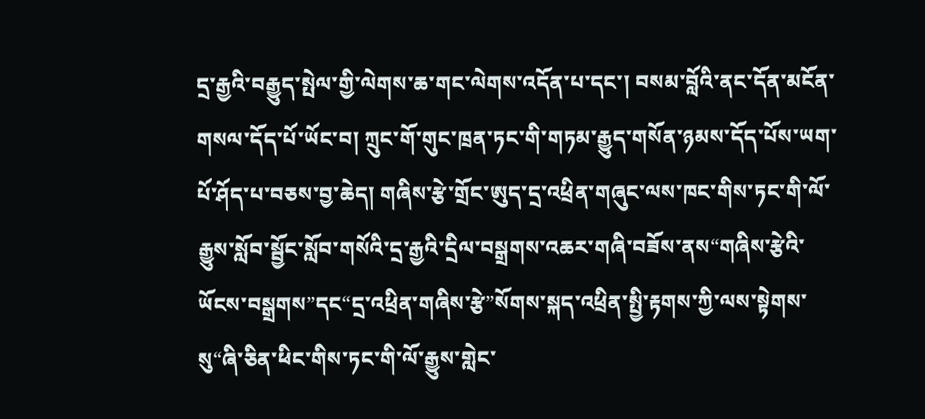དྲ་རྒྱའི་བརྒྱུད་སྤེལ་གྱི་ལེགས་ཆ་གང་ལེགས་འདོན་པ་དང་། བསམ་བློའི་ནང་དོན་མངོན་གསལ་དོད་པོ་ཡོང་བ། ཀྲུང་གོ་གུང་ཁྲན་ཏང་གི་གཏམ་རྒྱུད་གསོན་ཉམས་དོད་པོས་ཡག་པོ་ཤོད་པ་བཅས་བྱ་ཆེད། གཞིས་རྩེ་གྲོང་ཨུད་དྲ་འཕྲིན་གཞུང་ལས་ཁང་གིས་ཏང་གི་ལོ་རྒྱུས་སློབ་སྦྱོང་སློབ་གསོའི་དྲ་རྒྱའི་དྲིལ་བསྒྲགས་འཆར་གཞི་བཟོས་ནས“གཞིས་རྩེའི་ཡོངས་བསྒྲགས”དང“དྲ་འཕྲིན་གཞིས་རྩེ”སོགས་སྐད་འཕྲིན་སྤྱི་རྟགས་ཀྱི་ལས་སྟེགས་སུ“ཞི་ཅིན་ཕིང་གིས་ཏང་གི་ལོ་རྒྱུས་གླེང་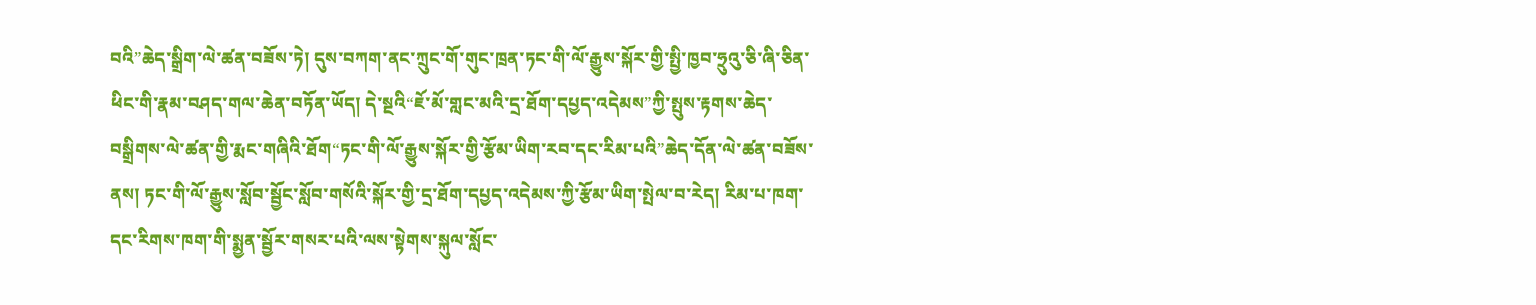བའི”ཆེད་སྒྲིག་ལེ་ཚན་བཟོས་ཏེ། དུས་བཀག་ནང་ཀྲུང་གོ་གུང་ཁྲན་ཏང་གི་ལོ་རྒྱུས་སྐོར་གྱི་སྤྱི་ཁྱབ་ཧྲུའུ་ཅི་ཞི་ཅིན་ཕིང་གི་རྣམ་བཤད་གལ་ཆེན་བཏོན་ཡོད། དེ་སྔའི“ཇོ་མོ་གླང་མའི་དྲ་ཐོག་དཔྱད་འདེམས”ཀྱི་སྤུས་རྟགས་ཆེད་བསྒྲིགས་ལེ་ཚན་གྱི་རྨང་གཞིའི་ཐོག“ཏང་གི་ལོ་རྒྱུས་སྐོར་གྱི་རྩོམ་ཡིག་རབ་དང་རིམ་པའི”ཆེད་དོན་ལེ་ཚན་བཟོས་ནས། ཏང་གི་ལོ་རྒྱུས་སློབ་སྦྱོང་སློབ་གསོའི་སྐོར་གྱི་དྲ་ཐོག་དཔྱད་འདེམས་ཀྱི་རྩོམ་ཡིག་སྤེལ་བ་རེད། རིམ་པ་ཁག་དང་རིགས་ཁག་གི་སྨྱན་སྦྱོར་གསར་པའི་ལས་སྟེགས་སྐུལ་སློང་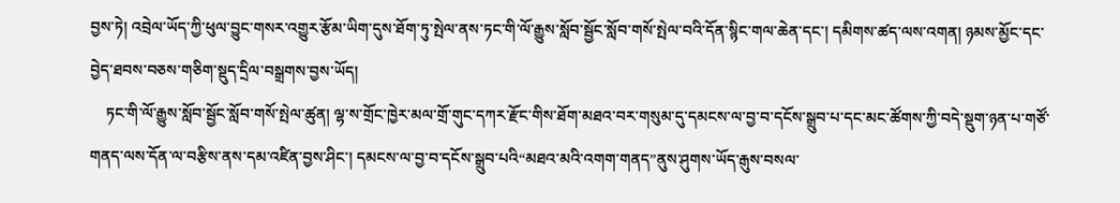བྱས་ཏེ། འབྲེལ་ཡོད་ཀྱི་ཕུལ་བྱུང་གསར་འགྱུར་རྩོམ་ཡིག་དུས་ཐོག་ཏུ་སྤེལ་ནས་ཏང་གི་ལོ་རྒྱུས་སློབ་སྦྱོང་སློབ་གསོ་སྤེལ་བའི་དོན་སྙིང་གལ་ཆེན་དང་། དམིགས་ཚད་ལས་འགན། ཉམས་མྱོང་དང་བྱེད་ཐབས་བཅས་གཅིག་སྡུད་དྲིལ་བསྒྲགས་བྱས་ཡོད།
    ཏང་གི་ལོ་རྒྱུས་སློབ་སྦྱོང་སློབ་གསོ་སྤེལ་ཚུན། ལྷ་ས་གྲོང་ཁྱེར་མལ་གྲོ་གུང་དཀར་རྫོང་གིས་ཐོག་མཐའ་བར་གསུམ་དུ་དམངས་ལ་བྱ་བ་དངོས་སྒྲུབ་པ་དང་མང་ཚོགས་ཀྱི་བདེ་སྡུག་ཉན་པ་གཙོ་གནད་ལས་དོན་ལ་བརྩིས་ནས་དམ་འཛིན་བྱས་ཤིང་། དམངས་ལ་བྱ་བ་དངོས་སྒྲུབ་པའི“མཐའ་མའི་འགག་གནད”ནུས་ཤུགས་ཡོད་རྒུས་བསལ་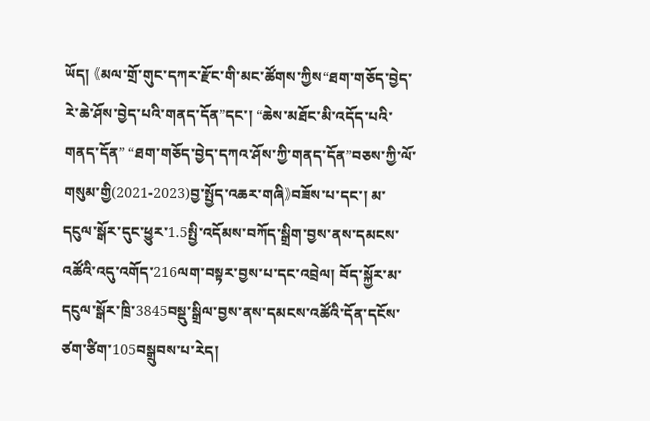ཡོད། 《མལ་གྲོ་གུང་དཀར་རྫོང་གི་མང་ཚོགས་ཀྱིས“ཐག་གཅོད་བྱེད་རེ་ཆེ་ཤོས་བྱེད་པའི་གནད་དོན”དང་། “ཆེས་མཐོང་མི་འདོད་པའི་གནད་དོན” “ཐག་གཅོད་བྱེད་དཀའ་ཤོས་ཀྱི་གནད་དོན”བཅས་ཀྱི་ལོ་གསུམ་གྱི(2021-2023)བྱ་སྤྱོད་འཆར་གཞི》བཟོས་པ་དང་། མ་དངུལ་སྒོར་དུང་ཕྱུར་1.5སྤྱི་འདོམས་བཀོད་སྒྲིག་བྱས་ནས་དམངས་འཚོའི་འདུ་འགོད་216ལག་བསྟར་བྱས་པ་དང་འབྲེལ། བོད་སྐྱོར་མ་དངུལ་སྒོར་ཁྲི་3845བསྡུ་སྒྲིལ་བྱས་ནས་དམངས་འཚོའི་དོན་དངོས་ཙག་ཙིག་105བསྒྲུབས་པ་རེད།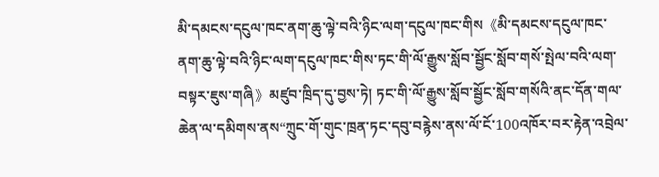མི་དམངས་དངུལ་ཁང་ནག་ཆུ་ལྟེ་བའི་ཉིང་ལག་དངུལ་ཁང་གིས《མི་དམངས་དངུལ་ཁང་ནག་ཆུ་ལྟེ་བའི་ཉིང་ལག་དངུལ་ཁང་གིས་ཏང་གི་ལོ་རྒྱུས་སློབ་སྦྱོང་སློབ་གསོ་སྤེལ་བའི་ལག་བསྟར་ཇུས་གཞི》མཛུབ་ཁྲིད་དུ་བྱས་ཏེ། ཏང་གི་ལོ་རྒྱུས་སློབ་སྦྱོང་སློབ་གསོའི་ནང་དོན་གལ་ཆེན་ལ་དམིགས་ནས“ཀྲུང་གོ་གུང་ཁྲན་ཏང་དབུ་བརྙེས་ནས་ལོ་ངོ་100འཁོར་བར་རྟེན་འབྲེལ་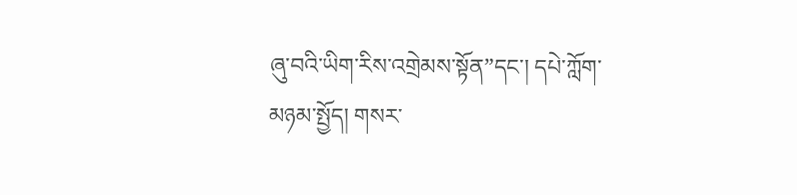ཞུ་བའི་ཡིག་རིས་འགྲེམས་སྟོན”དང་། དཔེ་ཀློག་མཉམ་སྤྱོད། གསར་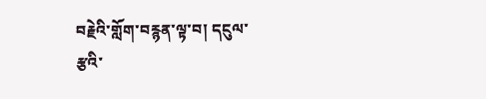བརྗེའི་གློག་བརྙན་ལྟ་བ། དངུལ་རྩའི་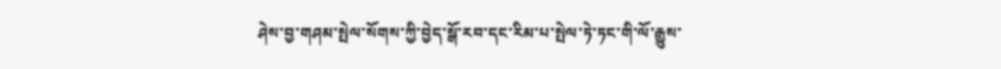ཤེས་བྱ་གཤམ་སྤེལ་སོགས་ཀྱི་བྱེད་སྒོ་རབ་དང་རིམ་པ་སྤེལ་ཏེ་ཏང་གི་ལོ་རྒྱུས་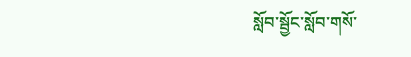སློབ་སྦྱོང་སློབ་གསོ་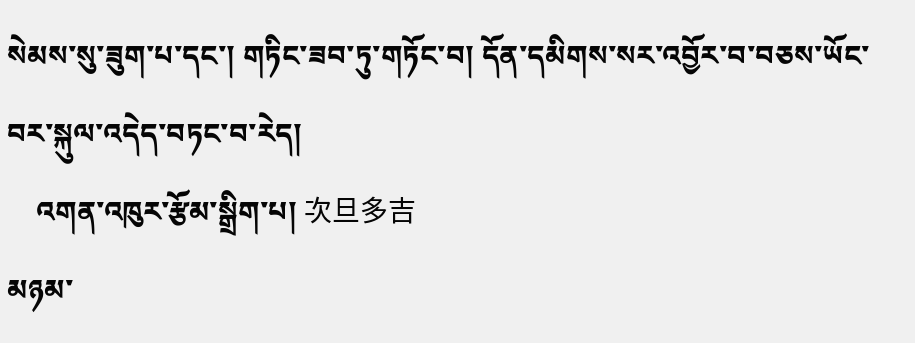སེམས་སུ་ཟུག་པ་དང་། གཏིང་ཟབ་ཏུ་གཏོང་བ། དོན་དམིགས་སར་འབྱོར་བ་བཅས་ཡོང་བར་སྐུལ་འདེད་བཏང་བ་རེད།
    འགན་འཁུར་རྩོམ་སྒྲིག་པ། 次旦多吉
མཉམ་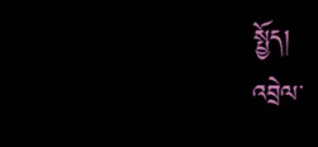སྤྱོད།
འབྲེལ་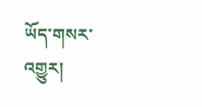ཡོད་གསར་འགྱུར།